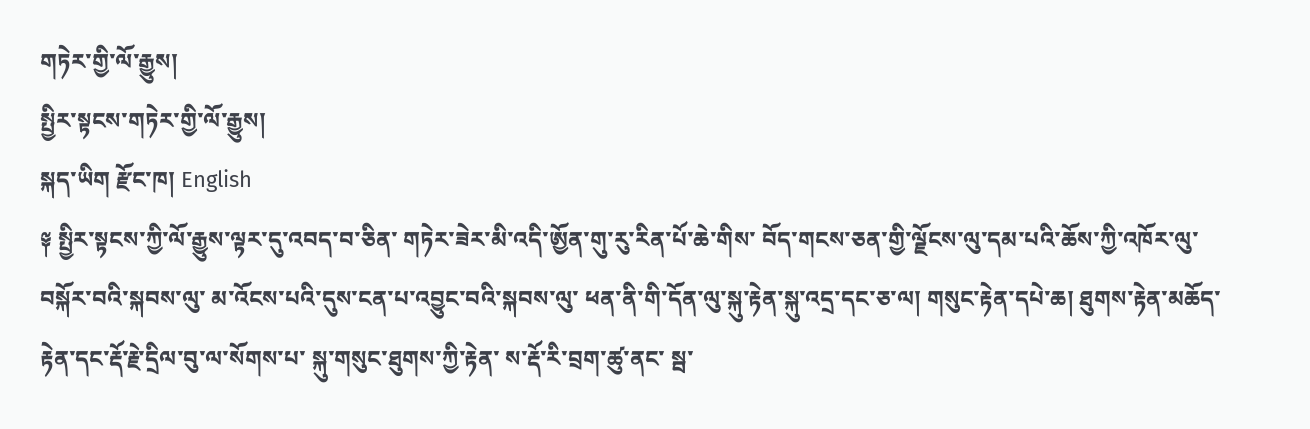གཏེར་གྱི་ལོ་རྒྱུས།
སྤྱིར་སྟངས་གཏེར་གྱི་ལོ་རྒྱུས།
སྐད་ཡིག རྫོང་ཁ། English
༈ སྤྱིར་སྟངས་ཀྱི་ལོ་རྒྱུས་ལྟར་དུ་འབད་བ་ཅིན་ གཏེར་ཟེར་མི་འདི་ཨྱོན་གུ་རུ་རིན་པོ་ཆེ་གིས་ བོད་གངས་ཅན་གྱི་ལྗོངས་ལུ་དམ་པའི་ཆོས་ཀྱི་འཁོར་ལུ་བསྐོར་བའི་སྐབས་ལུ་ མ་འོངས་པའི་དུས་ངན་པ་འབྱུང་བའི་སྐབས་ལུ་ ཕན་ནི་གི་དོན་ལུ་སྐུ་རྟེན་སྐུ་འདྲ་དང་ཅ་ལ། གསུང་རྟེན་དཔེ་ཆ། ཐུགས་རྟེན་མཆོད་རྟེན་དང་རྡོ་རྗེ་དྲིལ་བུ་ལ་སོགས་པ་ སྐུ་གསུང་ཐུགས་ཀྱི་རྟེན་ ས་རྡོ་རི་བྲག་ཚུ་ནང་ སྦ་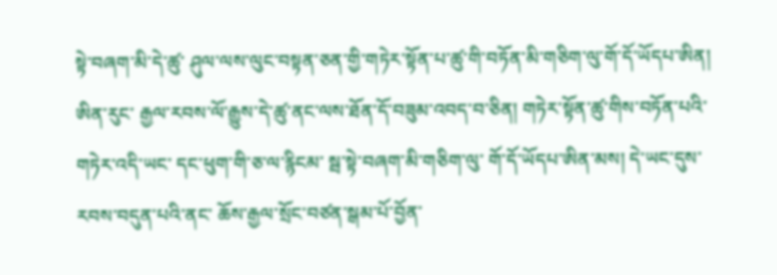སྟེ་བཞག་མི་དེ་ཚུ་ ཤུལ་ལས་ལུང་བསྟན་ཅན་གྱི་གཏེར་སྟོན་པ་ཚུ་གི་བཏོན་མི་གཅིག་ལུ་གོ་དོ་ཡོདཔ་ཨིན།
ཨིན་རུང་ རྒྱལ་རབས་ལོ་རྒྱུས་དེ་ཚུ་ནང་ལས་ཐོན་དོ་བཟུམ་འབད་བ་ཅིན། གཏེར་སྟོན་ཚུ་གིས་བཏོན་པའི་གཏེར་འདི་ཡང་ དང་ཕུག་གི་ཅ་ལ་རྙིངམ་ སྦ་སྟེ་བཞག་མི་གཅིག་ལུ་ གོ་དོ་ཡོདཔ་ཨིན་མས། དེ་ཡང་དུས་རབས་བདུན་པའི་ནང་ ཆོས་རྒྱལ་སྲོང་བཙན་སྒམ་པོ་བྱོན་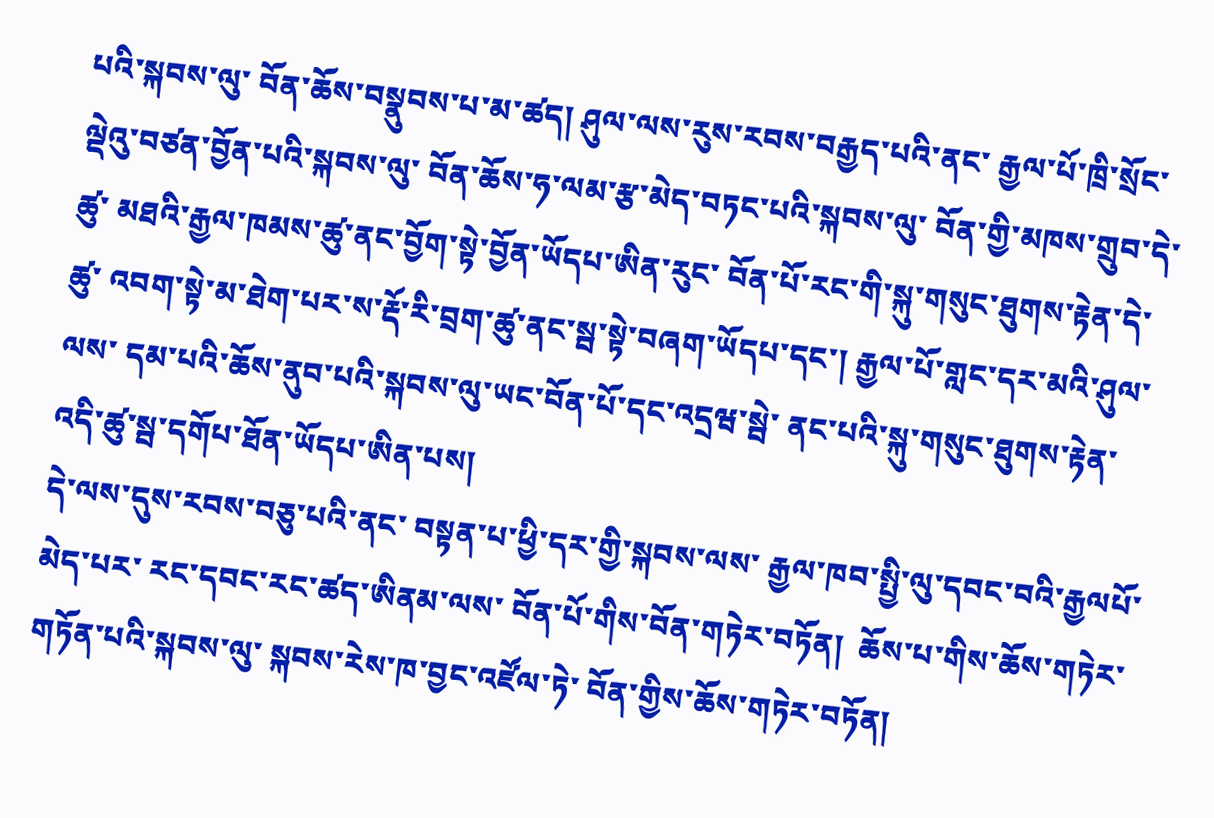པའི་སྐབས་ལུ་ བོན་ཆོས་བསྣུབས་པ་མ་ཚད། ཤུལ་ལས་རུས་རབས་བརྒྱད་པའི་ནང་ རྒྱལ་པོ་ཁྲི་སྲོང་ལྡེའུ་བཙན་བྱོན་པའི་སྐབས་ལུ་ བོན་ཆོས་ཧ་ལམ་རྩ་མེད་བཏང་པའི་སྐབས་ལུ་ བོན་གྱི་མཁས་གྲུབ་དེ་ཚུ་ མཐའི་རྒྱལ་ཁམས་ཚུ་ནང་བྱོག་སྟེ་བྱོན་ཡོདཔ་ཨིན་རུང་ བོན་པོ་རང་གི་སྐུ་གསུང་ཐུགས་རྟེན་དེ་ཚུ་ འབག་སྟེ་མ་ཐེག་པར་ས་རྡོ་རི་བྲག་ཚུ་ནང་སྦ་སྟེ་བཞག་ཡོདཔ་དང་། རྒྱལ་པོ་གླང་དར་མའི་ཤུལ་ལས་ དམ་པའི་ཆོས་ནུབ་པའི་སྐབས་ལུ་ཡང་བོན་པོ་དང་འདྲཝ་སྦེ་ ནང་པའི་སྐུ་གསུང་ཐུགས་རྟེན་འདི་ཚུ་སྦ་དགོཔ་ཐོན་ཡོདཔ་ཨིན་པས།
དེ་ལས་དུས་རབས་བཅུ་པའི་ནང་ བསྟན་པ་ཕྱི་དར་གྱི་སྐབས་ལས་ རྒྱལ་ཁབ་སྤྱི་ལུ་དབང་བའི་རྒྱལཔོ་མེད་པར་ རང་དབང་རང་ཚད་ཨིནམ་ལས་ བོན་པོ་གིས་བོན་གཏེར་བཏོན།  ཆོས་པ་གིས་ཆོས་གཏེར་གཏོན་པའི་སྐབས་ལུ་ སྐབས་རེས་ཁ་བྱང་འཛོལ་ཏེ་ བོན་གྱིས་ཆོས་གཏེར་བཏོན།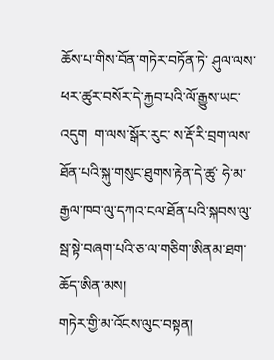ཆོས་པ་གིས་བོན་གཏེར་བཏོན་ཏེ་ ཤུལ་ལས་ཕར་ཚུར་བསོར་དེ་རྐྱབ་པའི་ལོ་རྒྱུས་ཡང་འདུག  ག་ལས་སྒོར་རུང་ ས་རྡོ་རི་བྲག་ལས་ཐོན་པའི་སྐུ་གསུང་ཐུགས་རྟེན་དེ་ཚུ་ ཧེ་མ་རྒྱལ་ཁབ་ལུ་དཀའ་ངལ་ཐོན་པའི་སྐབས་ལུ་ སྦ་སྟེ་བཞག་པའི་ཅ་ལ་གཅིག་ཨིནམ་ཐག་ཆོད་ཨིན་མས།
གཏེར་གྱི་མ་འོངས་ལུང་བསྟན།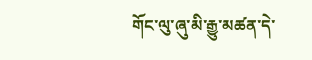གོང་ལུ་ཞུ་མི་རྒྱུ་མཚན་དེ་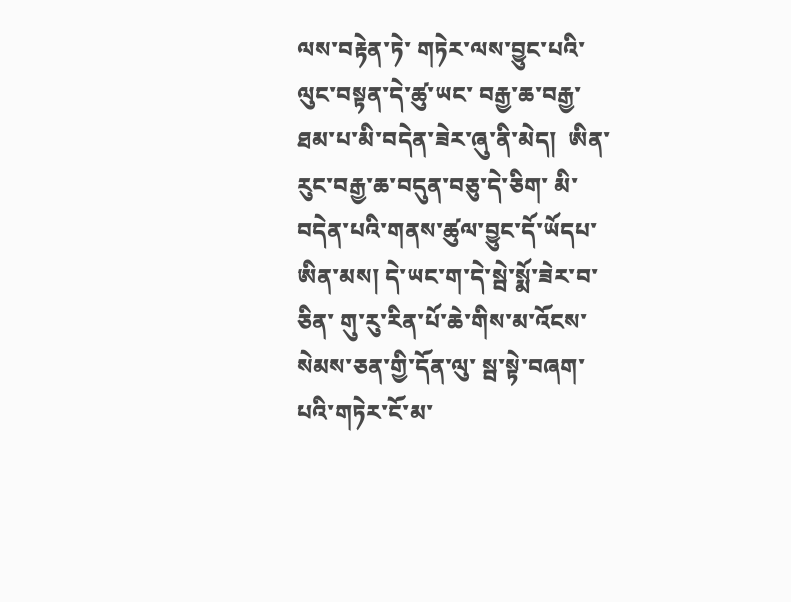ལས་བརྟེན་ཏེ་ གཏེར་ལས་བྱུང་པའི་ལུང་བསྟན་དེ་ཚུ་ཡང་ བརྒྱ་ཆ་བརྒྱ་ཐམ་པ་མི་བདེན་ཟེར་ཞུ་ནི་མེད།  ཨིན་རུང་བརྒྱ་ཆ་བདུན་བཅུ་དེ་ཅིག་ མི་བདེན་པའི་གནས་ཚུལ་བྱུང་དོ་ཡོདཔ་ཨིན་མས། དེ་ཡང་ག་དེ་སྦེ་སྨོ་ཟེར་བ་ཅིན་ གུ་རུ་རིན་པོ་ཆེ་གིས་མ་འོངས་སེམས་ཅན་གྱི་དོན་ལུ་ སྦ་སྟེ་བཞག་པའི་གཏེར་ངོ་མ་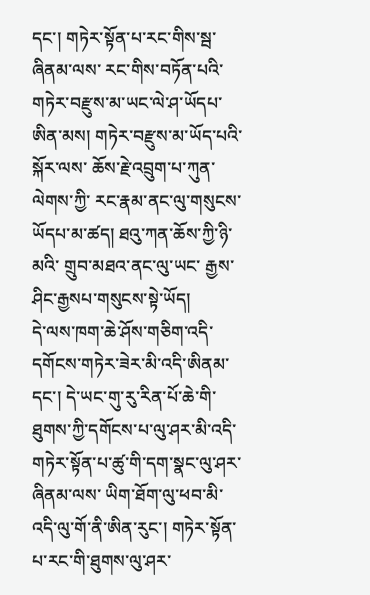དང་། གཏེར་སྟོན་པ་རང་གིས་སྦ་ཞིནམ་ལས་ རང་གིས་བཏོན་པའི་གཏེར་བརྫུས་མ་ཡང་ལེ་ཤ་ཡོདཔ་ཨིན་མས། གཏེར་བརྫུས་མ་ཡོད་པའི་སྐོར་ལས་ ཆོས་རྗེ་འབྲུག་པ་ཀུན་ལེགས་ཀྱི་ རང་རྣམ་ནང་ལུ་གསུངས་ཡོདཔ་མ་ཚད། ཐའུ་ཀན་ཆོས་ཀྱི་ཉི་མའི་ གྲུབ་མཐའ་ནང་ལུ་ཡང་ རྒྱས་ཤིང་རྒྱསཔ་གསུངས་སྟེ་ཡོད།
དེ་ལས་ཁག་ཆེ་ཤོས་གཅིག་འདི་ དགོངས་གཏེར་ཟེར་མི་འདི་ཨིནམ་དང་། དེ་ཡང་གུ་རུ་རིན་པོ་ཆེ་གི་ ཐུགས་ཀྱི་དགོངས་པ་ལུ་ཤར་མི་འདི་ གཏེར་སྟོན་པ་ཚུ་གི་དག་སྣང་ལུ་ཤར་ཞིནམ་ལས་ ཡིག་ཐོག་ལུ་ཕབ་མི་འདི་ལུ་གོ་ནི་ཨིན་རུང་། གཏེར་སྟོན་པ་རང་གི་ཐུགས་ལུ་ཤར་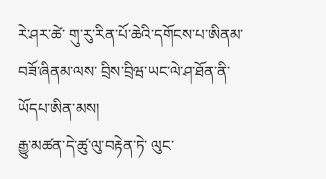རེ་ཤར་ཚེ་ གུ་རུ་རིན་པོ་ཆེའི་དགོངས་པ་ཨིནམ་བཟོ་ཞིནམ་ལས་ བྲིས་བྲིཝ་ཡང་ལེ་ཤ་ཐོན་ནི་ཡོདཔ་ཨིན་མས།
རྒྱུ་མཚན་དེ་ཚུ་ལུ་བརྟེན་ཏེ་ ལུང་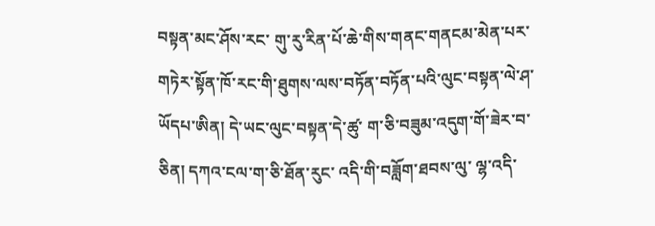བསྟན་མང་ཤོས་རང་ གུ་རུ་རིན་པོ་ཆེ་གིས་གནང་གནངམ་མེན་པར་ གཏེར་སྟོན་ཁོ་རང་གི་ཐུགས་ལས་བཏོན་བཏོན་པའི་ལུང་བསྟན་ལེ་ཤ་ཡོདཔ་ཨིན། དེ་ཡང་ལུང་བསྟན་དེ་ཚུ་ ག་ཅི་བཟུམ་འདུག་གོ་ཟེར་བ་ཅིན། དཀའ་ངལ་ག་ཅི་ཐོན་རུང་ འདི་གི་བཟློག་ཐབས་ལུ་ ལྷ་འདི་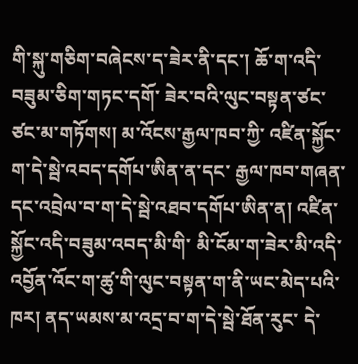གི་སྐུ་གཅིག་བཞེངས་ད་ཟེར་ནི་དང་། ཆོ་ག་འདི་བཟུམ་ཅིག་གཏང་དགོ་ ཟེར་བའི་ལུང་བསྟན་ཙང་ཙང་མ་གཏོགས། མ་འོངས་རྒྱལ་ཁབ་ཀྱི་ འཛིན་སྐྱོང་ག་དེ་སྦེ་འབད་དགོཔ་ཨིན་ན་དང་ རྒྱལ་ཁབ་གཞན་དང་འབྲེལ་བ་ག་དེ་སྦེ་འཐབ་དགོཔ་ཨིན་ན། འཛིན་སྐྱོང་འདི་བཟུམ་འབད་མི་གི་ མི་ངོམ་ག་ཟེར་མི་འདི་འབྱོན་འོང་ག་ཚུ་གི་ལུང་བསྟན་ག་ནི་ཡང་མེད་པའི་ཁར། ནད་ཡམས་མ་འདྲ་བ་ག་དེ་སྦེ་ཐོན་རུང་ དེ་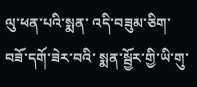ལུ་ཕན་པའི་སྨན་ འདི་བཟུམ་ཅིག་བཟོ་དགོ་ཟེར་བའི་ སྨན་སྦྱོར་གྱི་ཡི་གུ་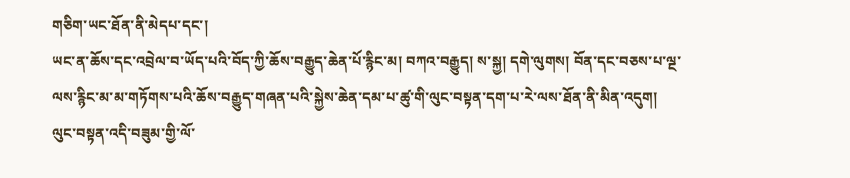གཅིག་ཡང་ཐོན་ནི་མེདཔ་དང་།
ཡང་ན་ཆོས་དང་འབྲེལ་བ་ཡོད་པའི་བོད་ཀྱི་ཆོས་བརྒྱུད་ཆེན་པོ་རྙིང་མ། བཀའ་བརྒྱུད། ས་སྐྱ། དགེ་ལུགས། བོན་དང་བཅས་པ་ལྔ་ལས་རྙིང་མ་མ་གཏོགས་པའི་ཆོས་བརྒྱུད་གཞན་པའི་སྐྱེས་ཆེན་དམ་པ་ཚུ་གི་ལུང་བསྟན་དག་པ་རེ་ལས་ཐོན་ནི་མིན་འདུག།
ལུང་བསྟན་འདི་བཟུམ་གྱི་ལོ་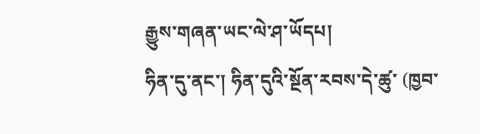རྒྱུས་གཞན་ཡང་ལེ་ཤ་ཡོདཔ།
ཧིན་དུ་ནང་། ཧིན་དུའི་སྔོན་རབས་དེ་ཚུ་ (ཁྱབ་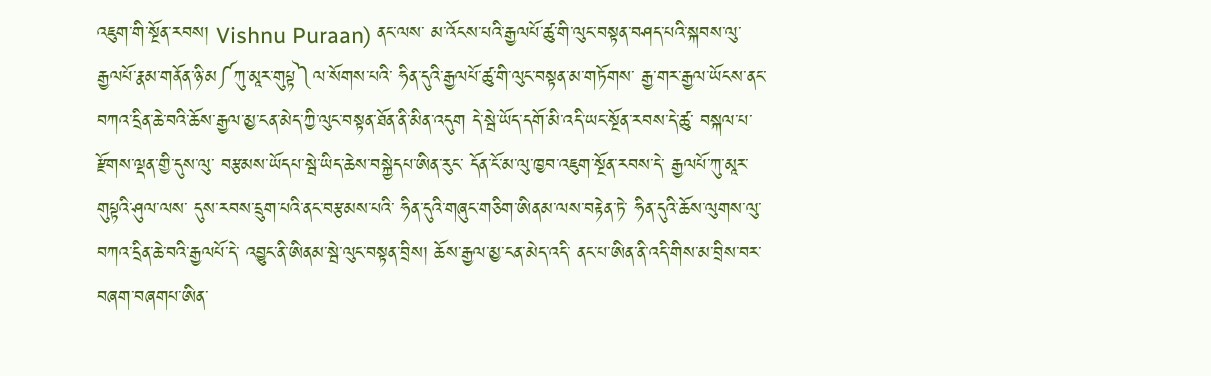འཇུག་གི་སྔོན་རབས། Vishnu Puraan) ནང་ལས་ མ་འོངས་པའི་རྒྱལཔོ་ཚུ་གི་ལུང་བསྟན་བཤད་པའི་སྐབས་ལུ་ རྒྱལཔོ་རྣམ་གནོན་ཉི་མ༼ཀུ་མཱར་གུཔྟ༽ལ་སོགས་པའི་ ཧིན་དུའི་རྒྱལཔོ་ཚུ་གི་ལུང་བསྟན་མ་གཏོགས་ རྒྱ་གར་རྒྱལ་ཡོངས་ནང་བཀའ་དྲིན་ཆེ་བའི་ཆོས་རྒྱལ་མྱ་ངན་མེད་ཀྱི་ལུང་བསྟན་ཐོན་ནི་མིན་འདུག དེ་སྦེ་ཡོད་དགོ་མི་འདི་ཡང་སྔོན་རབས་དེ་ཚུ་ བསྐལ་པ་རྫོགས་ལྡན་གྱི་དུས་ལུ་ བརྩམས་ཡོདཔ་སྦེ་ཡིད་ཆེས་བསྐྱེདཔ་ཨིན་རུང་ དོན་ངོ་མ་ལུ་ཁྱབ་འཇུག་སྔོན་རབས་དེ་ རྒྱལཔོ་ཀུ་མཱར་གུཔྟའི་ཤུལ་ལས་ དུས་རབས་དྲུག་པའི་ནང་བརྩམས་པའི་ ཧིན་དུའི་གཞུང་གཅིག་ཨིནམ་ལས་བརྟེན་ཏེ་ ཧིན་དུའི་ཆོས་ལུགས་ལུ་བཀའ་དྲིན་ཆེ་བའི་རྒྱལཔོ་དེ་ འབྱུང་ནི་ཨིནམ་སྦེ་ལུང་བསྟན་བྲིས། ཆོས་རྒྱལ་མྱ་ངན་མེད་འདི་ ནང་པ་ཨིན་ནི་འདི་གིས་མ་བྲིས་བར་བཞག་བཞགཔ་ཨིན་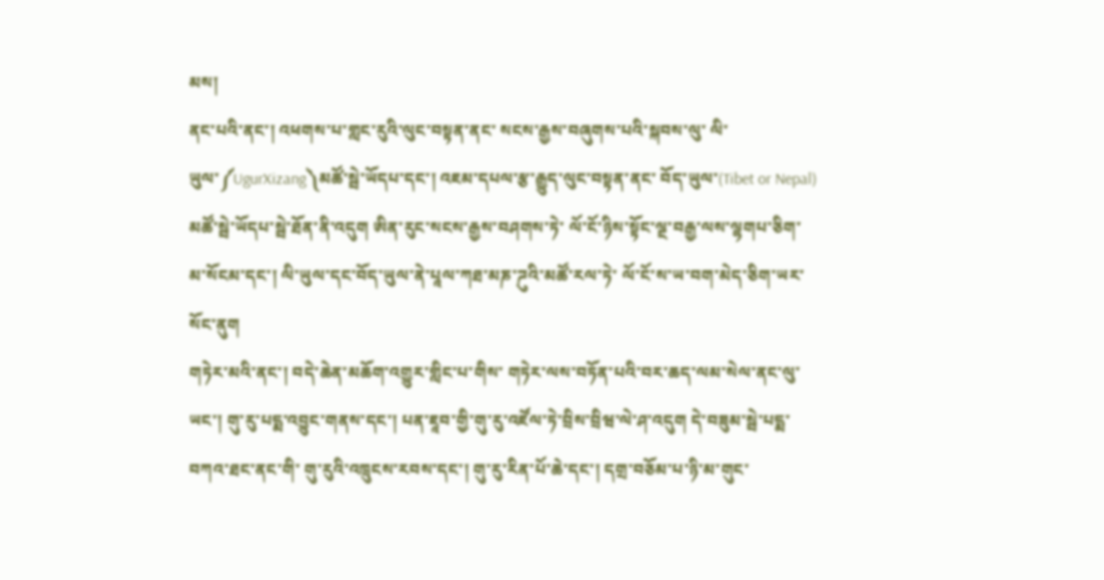མས།
ནང་པའི་ནང་། འཕགས་པ་གླང་རུའི་ལུང་བསྟན་ནང་ སངས་རྒྱས་བཞུགས་པའི་སྐབས་ལུ་ ལི་ཡུལ་༼UgurXizang༽མཚོ་སྦེ་ཡོདཔ་དང་། འཇམ་དཔལ་རྩ་རྒྱུད་ལུང་བསྟན་ནང་ བོད་ཡུལ་(Tibet or Nepal) མཚོ་སྦེ་ཡོདཔ་སྦེ་ཐོན་ནི་འདུག ཨིན་རུང་སངས་རྒྱས་བཤགས་ཏེ་ ལོ་ངོ་ཉིས་སྟོང་ལྔ་བརྒྱ་ལས་ལྷགཔ་ཅིག་མ་སོངམ་དང་། ལི་ཡུལ་དང་བོད་ཡུལ་ནེ་པཱལ་ཀཐ་མཎ་ཌུའི་མཚོ་རལ་ཏེ་ ལོ་ངོ་ས་ཡ་བག་མེད་ཅིག་ཡར་སོང་ནུག
གཏེར་མའི་ནང་། བདེ་ཆེན་མཆོག་འགྱུར་གླིང་པ་གིས་ གཏེར་ལས་བཏོན་པའི་བར་ཆད་ལམ་སེལ་ནང་ལུ་ཡང་། གུ་རུ་པདྨ་འབྱུང་གནས་དང་། པན་ཇཱབ་གྱི་གུ་རུ་འཛོལ་ཏེ་བྲིས་བྲིཝ་ལེ་ཤ་འདུག དེ་བཟུམ་སྦེ་པདྨ་བཀའ་ཐང་ནང་གི་ གུ་རུའི་འཁྲུངས་རབས་དང་། གུ་རུ་རིན་པོ་ཆེ་དང་། དགྲ་བཅོམ་པ་ཉི་མ་གུང་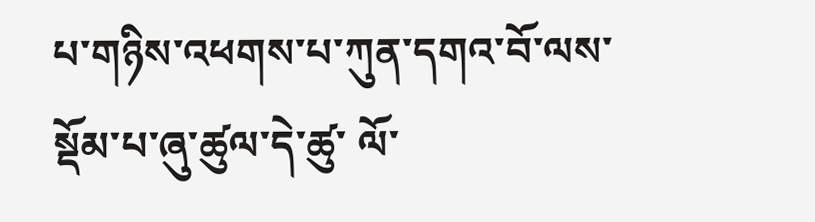པ་གཉིས་འཕགས་པ་ཀུན་དགའ་བོ་ལས་སྡོམ་པ་ཞུ་ཚུལ་དེ་ཚུ་ ལོ་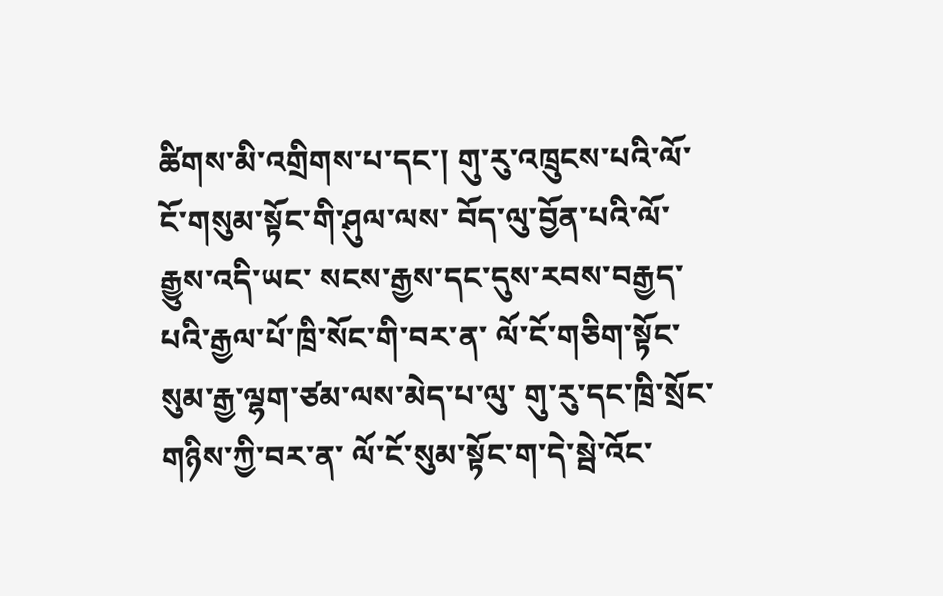ཚིགས་མི་འགྲིགས་པ་དང་། གུ་རུ་འཁྲུངས་པའི་ལོ་ངོ་གསུམ་སྟོང་གི་ཤུལ་ལས་ བོད་ལུ་བྱོན་པའི་ལོ་རྒྱུས་འདི་ཡང་ སངས་རྒྱས་དང་དུས་རབས་བརྒྱད་པའི་རྒྱལ་པོ་ཁྲི་སོང་གི་བར་ན་ ལོ་ངོ་གཅིག་སྟོང་སུམ་རྒྱ་ལྷག་ཙམ་ལས་མེད་པ་ལུ་ གུ་རུ་དང་ཁྲི་སྲོང་གཉིས་ཀྱི་བར་ན་ ལོ་ངོ་སུམ་སྟོང་ག་དེ་སྦེ་འོང་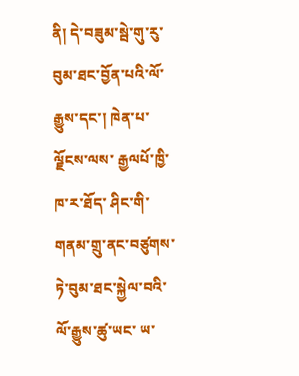ནི། དེ་བཟུམ་སྦེ་གུ་རུ་བུམ་ཐང་བྱོན་པའི་ལོ་རྒྱུས་དང་། ཁེན་པ་ལྗོངས་ལས་ རྒྱལཔོ་ཁྱི་ཁ་ར་ཐོད་ ཤིང་གི་གནམ་གྲུ་ནང་བཙུགས་ཏེ་བུམ་ཐང་སྐྱེལ་བའི་ལོ་རྒྱུས་ཚུ་ཡང་ ཡ་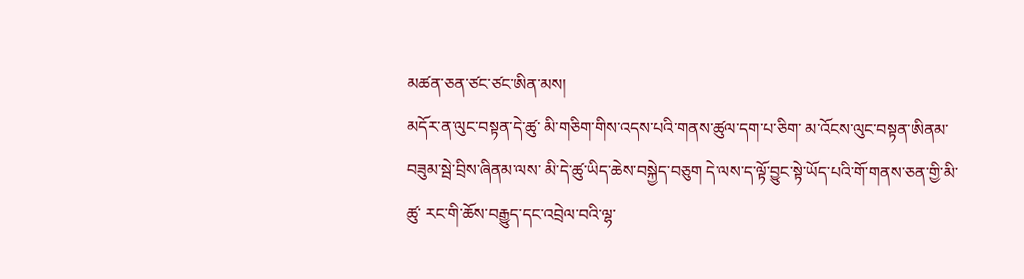མཚན་ཅན་ཙང་ཙང་ཨིན་མས།
མདོར་ན་ལུང་བསྟན་དེ་ཚུ་ མི་གཅིག་གིས་འདས་པའི་གནས་ཚུལ་དག་པ་ཅིག་ མ་འོངས་ལུང་བསྟན་ཨིནམ་བཟུམ་སྦེ་བྲིས་ཞིནམ་ལས་ མི་དེ་ཚུ་ཡིད་ཆེས་བསྐྱེད་བཅུག དེ་ལས་ད་ལྟོ་བྱུང་སྟེ་ཡོད་པའི་གོ་གནས་ཅན་གྱི་མི་ཚུ་ རང་གི་ཆོས་བརྒྱུད་དང་འབྲེལ་བའི་ལྷ་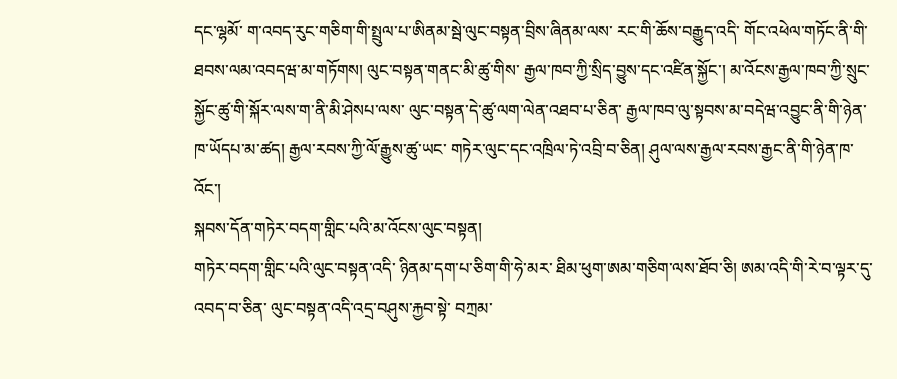དང་ལྷམོ་ ག་འབད་རུང་གཅིག་གི་སྤྲུལ་པ་ཨིནམ་སྦེ་ལུང་བསྟན་བྲིས་ཞིནམ་ལས་ རང་གི་ཆོས་བརྒྱུད་འདི་ གོང་འཕེལ་གཏོང་ནི་གི་ཐབས་ལམ་འབདཝ་མ་གཏོགས། ལུང་བསྟན་གནང་མི་ཚུ་གིས་ རྒྱལ་ཁབ་ཀྱི་སྲིད་བྱུས་དང་འཛིན་སྐྱོང་། མ་འོངས་རྒྱལ་ཁབ་ཀྱི་སྲུང་སྐྱོང་ཚུ་གི་སྐོར་ལས་ག་ནི་མི་ཤེསཔ་ལས་ ལུང་བསྟན་དེ་ཚུ་ལག་ལེན་འཐབ་པ་ཅིན་ རྒྱལ་ཁབ་ལུ་སྟབས་མ་བདེཝ་འབྱུང་ནི་གི་ཉེན་ཁ་ཡོདཔ་མ་ཚད། རྒྱལ་རབས་ཀྱི་ལོ་རྒྱུས་ཚུ་ཡང་ གཏེར་ལུང་དང་འཁྲིལ་ཏེ་འབྲི་བ་ཅིན། ཤུལ་ལས་རྒྱལ་རབས་རྒྱང་ནི་གི་ཉེན་ཁ་འོང་།
སྐབས་དོན་གཏེར་བདག་གླིང་པའི་མ་འོངས་ལུང་བསྟན།
གཏེར་བདག་གླིང་པའི་ལུང་བསྟན་འདི་ ཉིནམ་དག་པ་ཅིག་གི་ཧེ་མར་ ཐིམ་ཕུག་ཨམ་གཅིག་ལས་ཐོབ་ཅི། ཨམ་འདི་གི་རེ་བ་ལྟར་དུ་འབད་བ་ཅིན་ ལུང་བསྟན་འདི་འདྲ་བཤུས་རྐྱབ་སྟེ་ བཀྲམ་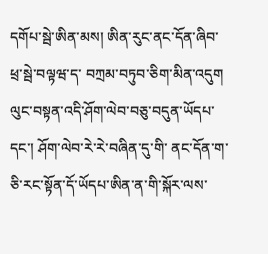དགོཔ་སྦེ་ཨིན་མས། ཨིན་རུང་ནང་དོན་ཞིབ་ཕྲ་སྦེ་བལྟཝ་ད་ བཀྲམ་བཏུབ་ཅིག་མིན་འདུག ལུང་བསྟན་འདི་ཤོག་ལེབ་བཅུ་བདུན་ཡོདཔ་དང་། ཤོག་ལེབ་རེ་རེ་བཞིན་དུ་གི་ ནང་དོན་ག་ཅི་རང་སྟོན་དོ་ཡོདཔ་ཨིན་ན་གི་སྐོར་ལས་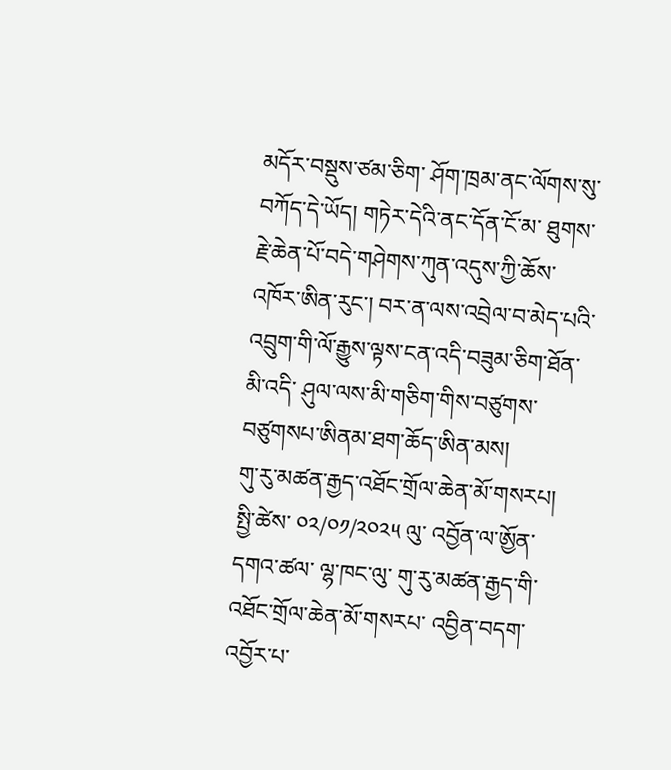མདོར་བསྡུས་ཙམ་ཅིག་ ཤོག་ཁྲམ་ནང་ལོགས་སུ་བཀོད་དེ་ཡོད། གཏེར་དེའི་ནང་དོན་ངོ་མ་ ཐུགས་རྗེ་ཆེན་པོ་བདེ་གཤེགས་ཀུན་འདུས་ཀྱི་ཆོས་འཁོར་ཨིན་རུང་། བར་ན་ལས་འབྲེལ་བ་མེད་པའི་ འབྲུག་གི་ལོ་རྒྱུས་ལྟས་ངན་འདི་བཟུམ་ཅིག་ཐོན་མི་འདི་ ཤུལ་ལས་མི་གཅིག་གིས་བཙུགས་བཙུགསཔ་ཨིནམ་ཐག་ཆོད་ཨིན་མས།
གུ་རུ་མཚན་རྒྱད་འཐོང་གྲོལ་ཆེན་མོ་གསརཔ།
སྤྱི་ཚེས་ ༠༢/༠༡/༢༠༢༥ ལུ་ འབྱོན་ལ་ཨྱོན་དགའ་ཚལ་ ལྷ་ཁང་ལུ་ གུ་རུ་མཚན་རྒྱད་གི་ འཐོང་གྲོལ་ཆེན་མོ་གསརཔ་ འབྱིན་བདག་ འབྱོར་པ་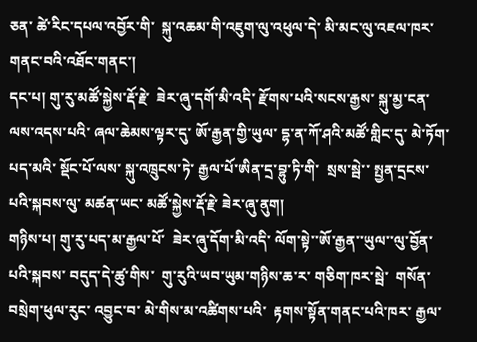ཅན་ ཚེ་རིང་དཔལ་འབྱོར་གི་  སྐུ་འཆམ་གི་འཇུག་ལུ་འཕུལ་དེ་ མི་མང་ལུ་འཇལ་ཁར་གནང་བའི་འཐོང་གནང་།
དང་པ། གུ་རུ་མཚོ་སྐྱེས་རྡོ་རྗེ་  ཟེར་ཞུ་དགོ་མི་འདི་ རྫོགས་པའི་སངས་རྒྱས་ སྐུ་མྱ་ངན་ལས་འདས་པའི་ ཞལ་ཆེམས་ལྟར་དུ་ ཨོ་རྒྱན་གྱི་ཡུལ་ དྷ་ན་ཀོ་ཤའི་མཚོ་གླིང་དུ་ མེ་ཏོག་པད་མའི་ སྡོང་པོ་ལས་ སྐུ་འཁྲུངས་ཏེ་ རྒྱལ་པོ་ཨིན་དྲ་བྷུ་ཏི་གི་  སྲས་སྦེ་་ སྤྱན་དྲངས་པའི་སྐབས་ལུ་ མཚན་ཡང་ མཚོ་སྐྱེས་རྡོ་རྗེ་ ཟེར་ཞུ་ནུག།
གཉིས་པ། གུ་རུ་པད་མ་རྒྱལ་པོ་  ཟེར་ཞུ་དོག་མི་འདི་ ལོག་སྟེ་་ཨོ་རྒྱན་་ཡུལ་་ལུ་བྱོན་པའི་སྐབས་ བདུད་དེ་ཚུ་གིས་  གུ་རུའི་ཡབ་ཡུམ་གཉིས་ཆ་ར་ གཅིག་ཁར་སྦེ་  གསོན་བསྲེག་ཕུལ་རུང་ འབྱུང་བ་ མེ་གིས་མ་འཚིགས་པའི་  རྟགས་སྟོན་གནང་པའི་ཁར་ རྒྱལ་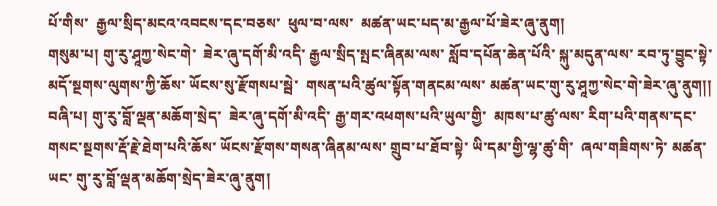པོ་གིས་  རྒྱལ་སྲིད་མངའ་འབངས་དང་བཅས་  ཕུལ་བ་ལས་  མཚན་ཡང་པད་མ་རྒྱལ་པོ་ཟེར་ཞུ་ནུག།
གསུམ་པ། གུ་རུ་ཤཱཀྱ་སེང་གེ་  ཟེར་ཞུ་དགོ་མི་འདི་ རྒྱལ་སྲིད་སྤང་ཞིནམ་ལས་ སློབ་དཔོན་ཆེན་པོའི་ སྐུ་མདུན་ལས་ རབ་ཏུ་བྱུང་སྟེ་  མདོ་སྔགས་ལུགས་ཀྱི་ཆོས་ ཡོངས་སུ་རྫོགསཔ་སྦེ་  གསན་པའི་ཚུལ་སྟོན་གནངམ་ལས་ མཚན་ཡང་གུ་རུ་ཤཱཀྱ་སེང་གེ་ཟེར་ཞུ་ནུག།།
བཞི་པ། གུ་རུ་བློ་ལྡན་མཆོག་སྲེད་  ཟེར་ཞུ་དགོ་མི་འདི་ རྒྱ་གར་འཕགས་པའི་ཡུལ་གྱི་  མཁས་པ་ཚུ་ལས་ རིག་པའི་གནས་དང་ གསང་སྔགས་རྡོ་རྗེ་ཐེག་པའི་ཆོས་ ཡོངས་རྫོགས་གསན་ཞིནམ་ལས་ གྲུབ་པ་ཐོབ་སྟེ་ ཡི་དམ་གྱི་ལྷ་ཚུ་གི་  ཞལ་གཟིགས་ཏེ་ མཚན་ཡང་ གུ་རུ་བློ་ལྡན་མཆོག་སྲེད་ཟེར་ཞུ་ནུག།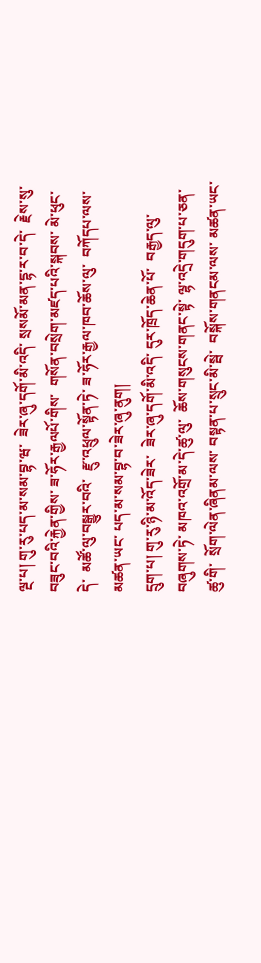ལྔ་པ། གུ་རུ་པད་མ་སམ་བྷ་ཝ་  ཟེར་ཞུ་དགོ་མི་འདི་ སྲསམོ་མན་དྷ་ར་བ་དེ་  རྗེས་སུ་བཟུང་བའི་རྐྱེན་གྱིས་ ཟ་ཧོར་རྒྱལཔོ་གིས་  གསོན་བསྲེག་མཛད་པའི་སྐབས་ མེ་ཕུང་དེ་  མཚོ་ལུ་བསྒྱུར་བའི་  རྫུ་འཕྲུལ་སྟོན་ཏེ་ ཟ་ཧོར་རྒྱལ་ཁབ་ཆོས་ལུ་  བཀོདཔ་ལས་ མཚན་ཡང་ པད་མ་སམ་བྷ་བ་ཟེར་ཞུ་ནུག།
དྲུག་པ། གུ་རུ་ཉི་མ་འོད་ཟེར་  ཟེར་ཞུ་དགོ་མི་འདི་ དུར་ཁྲོད་ཆེན་པོ་  བརྒྱད་ལུ་བཞུགས་ཏེ་ མཁའ་འགྲོ་མ་དེ་ཚུ་ལུ་  ཆོས་གསུངས་གནང་སྟེ་ ལྷ་འདྲེ་གདུག་པ་ཅན་ཚུ་གི་  སྲོག་ལེན་ཞིནམ་ལས་ བསྟན་པ་སྲུང་མི་སྦེ་  བསྐོས་གནངམ་ལས་ མཚན་ཡང་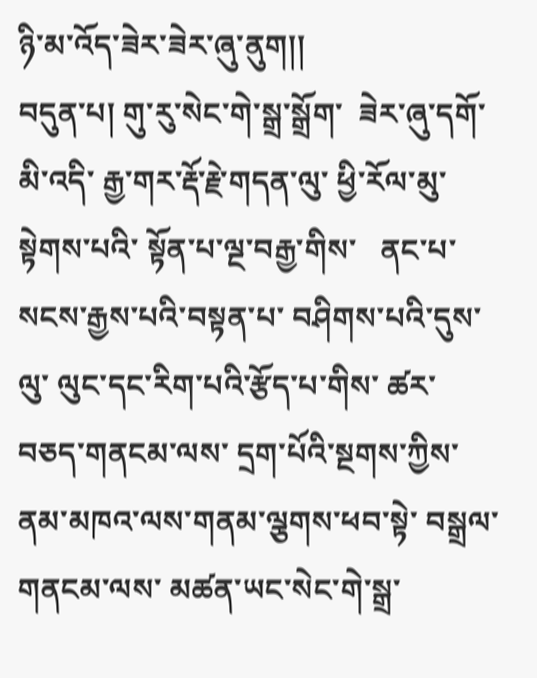ཉི་མ་འོད་ཟེར་ཟེར་ཞུ་ནུག།།
བདུན་པ། གུ་རུ་སེང་གེ་སྒྲ་སྒྲོག་  ཟེར་ཞུ་དགོ་མི་འདི་ རྒྱ་གར་རྡོ་རྗེ་གདན་ལུ་ ཕྱི་རོལ་མུ་སྟེགས་པའི་ སྟོན་པ་ལྔ་བརྒྱ་གིས་   ནང་པ་སངས་རྒྱས་པའི་བསྟན་པ་ བཤིགས་པའི་དུས་ལུ་ ལུང་དང་རིག་པའི་རྩོད་པ་གིས་ ཚར་བཅད་གནངམ་ལས་ དྲག་པོའི་སྔགས་ཀྱིས་ ནམ་མཁའ་ལས་གནམ་ལྕགས་ཕབ་སྟེ་ བསྒྲལ་གནངམ་ལས་ མཚན་ཡང་སེང་གེ་སྒྲ་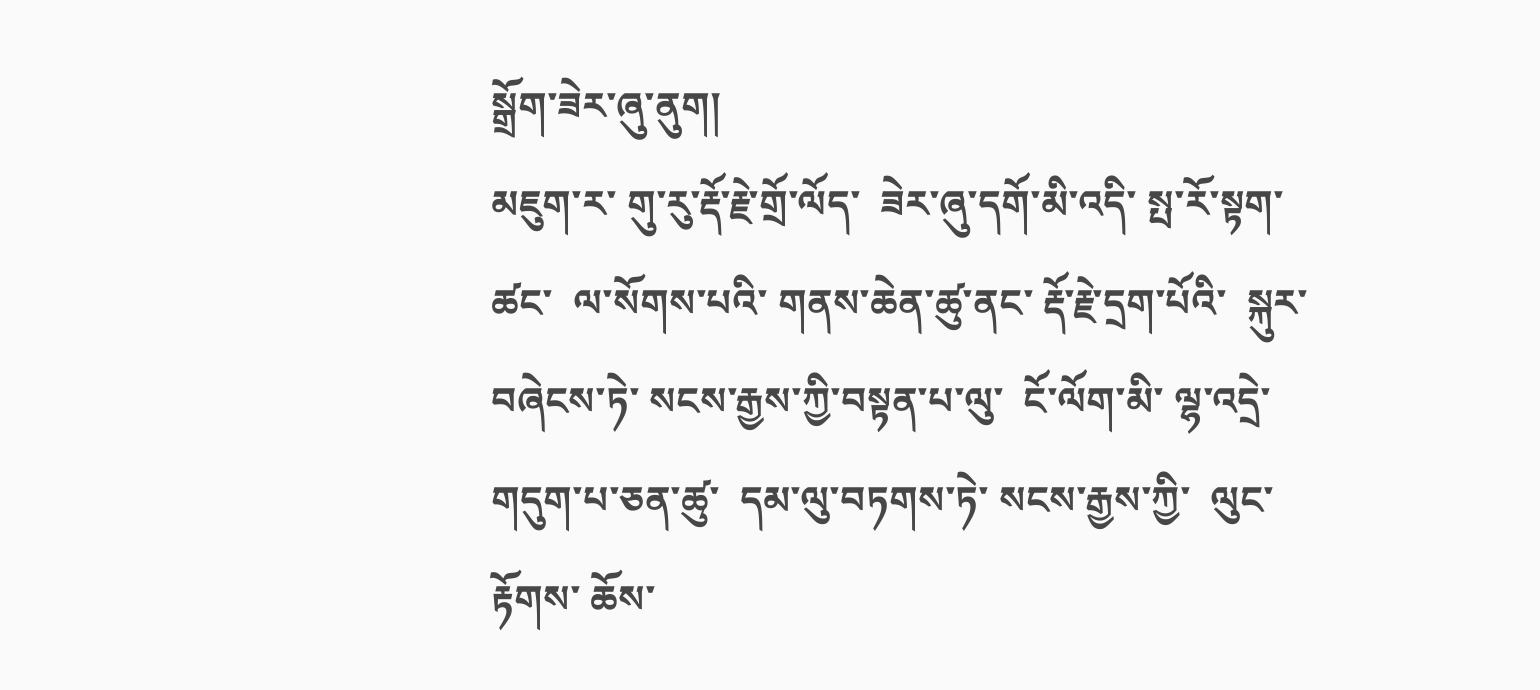སྒྲོག་ཟེར་ཞུ་ནུག།
མཇུག་ར་ གུ་རུ་རྡོ་རྗེ་གྲོ་ལོད་  ཟེར་ཞུ་དགོ་མི་འདི་ སྤ་རོ་སྟག་ཚང་  ལ་སོགས་པའི་ གནས་ཆེན་ཚུ་ནང་ རྡོ་རྗེ་དྲག་པོའི་  སྐུར་བཞེངས་ཏེ་ སངས་རྒྱས་ཀྱི་བསྟན་པ་ལུ་  ངོ་ལོག་མི་ ལྷ་འདྲེ་གདུག་པ་ཅན་ཚུ་  དམ་ལུ་བཏགས་ཏེ་ སངས་རྒྱས་ཀྱི་  ལུང་རྟོགས་ ཆོས་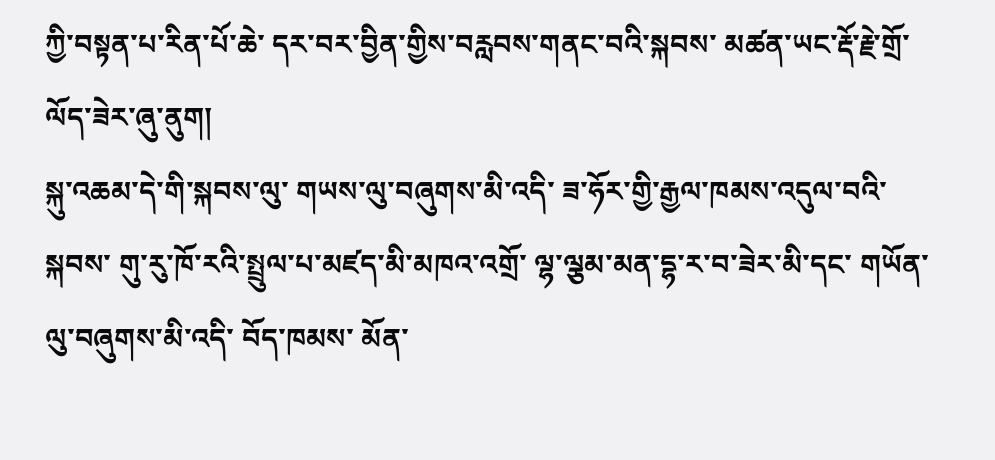ཀྱི་བསྟན་པ་རིན་པོ་ཆེ་ དར་བར་བྱིན་གྱིས་བརླབས་གནང་བའི་སྐབས་ མཚན་ཡང་རྡོ་རྗེ་གྲོ་ལོད་ཟེར་ཞུ་ནུག།
སྐུ་འཆམ་དེ་གི་སྐབས་ལུ་ གཡས་ལུ་བཞུགས་མི་འདི་ ཟ་ཧོར་གྱི་རྒྱལ་ཁམས་འདུལ་བའི་སྐབས་ གུ་རུ་ཁོ་རའི་སྤྲུལ་པ་མཛད་མི་མཁའ་འགྲོ་ ལྷ་ལྕམ་མན་དྷ་ར་བ་ཟེར་མི་དང་ གཡོན་ལུ་བཞུགས་མི་འདི་ བོད་ཁམས་ མོན་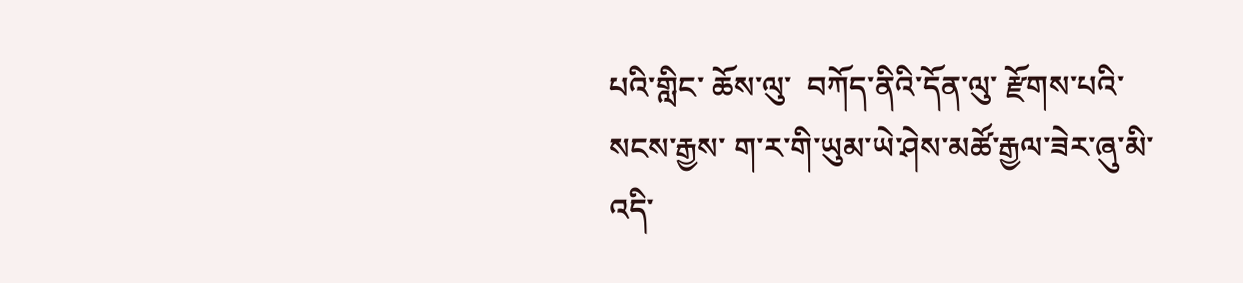པའི་གླིང་ ཆོས་ལུ་  བཀོད་ནིའི་དོན་ལུ་ རྫོགས་པའི་སངས་རྒྱས་ ག་ར་གི་ཡུམ་ཡེ་ཤེས་མཚོ་རྒྱལ་ཟེར་ཞུ་མི་འདི་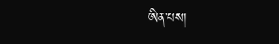ཨིན་པས།